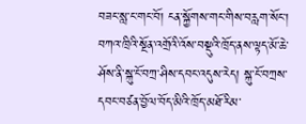བཟང་སླ་ང་གང་བོ། ངན་སྐྱོགས་གང་གིས་བརླག་སོང་།
བཀའ་ཁྲིའི་སྔོན་འགྲོའི་འོས་བསྡུའི་ཁྲོད་ནས་ལྟད་མོ་ཆེ་ཤོས་ནི་སྐུ་ངོ་བཀྲ་ཤིས་དབང་འདུས་རེད། སྐུ་ངོ་བཀྲས་དབང་བཙན་བྱོལ་བོད་མིའི་ཁྲོད་མཐོ་རིམ་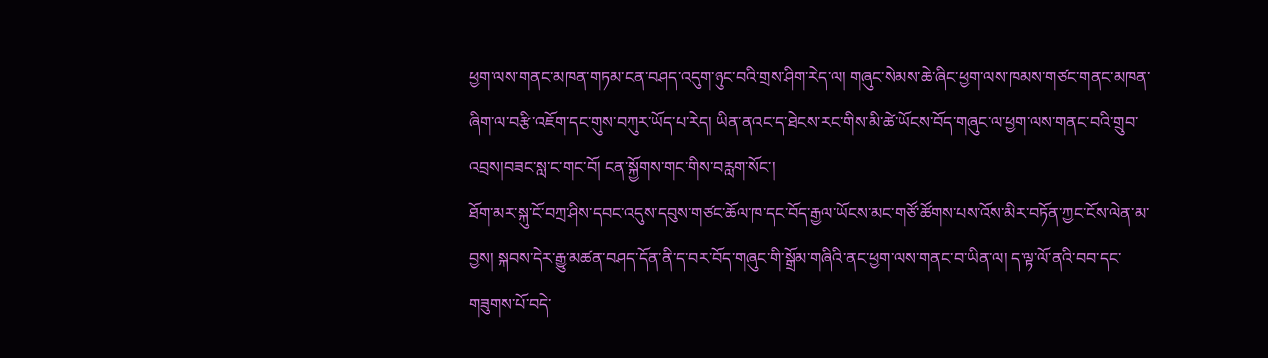ཕྱག་ལས་གནང་མཁན་གཏམ་ངན་བཤད་འདུག་ཉུང་བའི་གྲས་ཤིག་རེད་ལ། གཞུང་སེམས་ཆེ་ཞིང་ཕྱག་ལས་ཁམས་གཙང་གནང་མཁན་ཞིག་ལ་བརྩི་འཇོག་དང་གུས་བཀུར་ཡོད་པ་རེད། ཡིན་ནའང་ད་ཐེངས་རང་གིས་མི་ཚེ་ཡོངས་བོད་གཞུང་ལ་ཕྱག་ལས་གནང་བའི་གྲུབ་འབྲས།བཟང་སླ་ང་གང་བོ། ངན་སྐྱོགས་གང་གིས་བརླག་སོང་།
ཐོག་མར་སྐུ་ངོ་བཀྲ་ཤིས་དབང་འདུས་དབུས་གཙང་ཆོལ་ཁ་དང་བོད་རྒྱལ་ཡོངས་མང་གཙོ་ཚོགས་པས་འོས་མིར་བཏོན་ཀྱང་ངོས་ལེན་མ་བྱས། སྐབས་དེར་རྒྱུ་མཚན་བཤད་དོན་ནི་ད་བར་བོད་གཞུང་གི་སྒྲོམ་གཞིའི་ནང་ཕྱག་ལས་གནང་བ་ཡིན་ལ། ད་ལྟ་ལོ་ནའི་བབ་དང་གཟུགས་པོ་བདེ་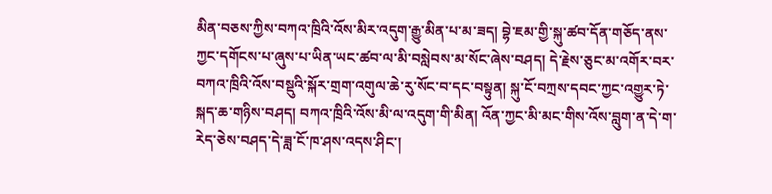མིན་བཅས་ཀྱིས་བཀའ་ཁྲིའི་འོས་མིར་འདུག་རྒྱུ་མིན་པ་མ་ཟད། བྷེ་ཇམ་གྱི་སྐུ་ཚབ་དོན་གཅོད་ནས་ཀྱང་དགོངས་པ་ཞུས་པ་ཡིན་ཡང་ཚབ་ལ་མི་བསླེབས་མ་སོང་ཞེས་བཤད། དེ་རྗེས་ཅུང་མ་འགོར་བར་བཀའ་ཁྲིའི་འོས་བསྡུའི་སྐོར་གྲག་འགུལ་ཆེ་རུ་སོང་བ་དང་བསྟུན། སྐུ་ངོ་བཀྲས་དབང་ཀྱང་འགྱུར་ཏེ་སྐད་ཆ་གཉིས་བཤད། བཀའ་ཁྲིའི་འོས་མི་ལ་འདུག་གི་མིན། འོན་ཀྱང་མི་མང་གིས་འོས་བླུག་ན་དེ་ག་རེད་ཅེས་བཤད་དེ་ཟླ་ངོ་ཁ་ཤས་འདས་ཤིང་།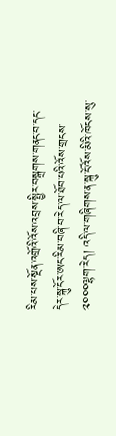རིམ་པས་སྔོན་འགྲོའི་འོས་འབྲས་སྤྱིར་བསྒྲགས་གནང་བ་དང་དེར་སྐུ་ངོར་ཨང་རིམ་བཞི་བ་རེད་ལ་ཐོབ་པའི་འོས་གྲངས་ ༢༠༠༠ལྷག་རེད། འདི་ལ་གཞིགས་ན་སྐུ་ངོ་འོས་མིའི་ཁོངས་སུ་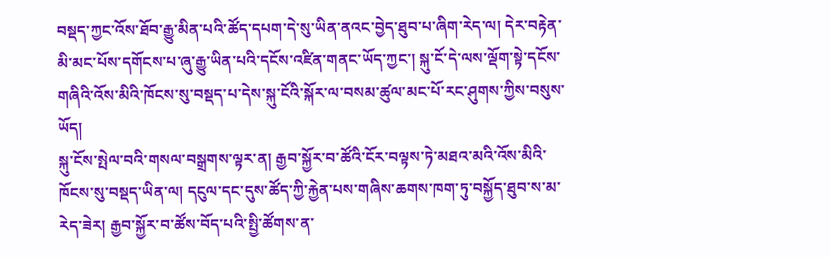བསྡད་ཀྱང་འོས་ཐོབ་རྒྱུ་མིན་པའི་ཚོད་དཔག་དེ་སུ་ཡིན་ནའང་བྱེད་ཐུབ་པ་ཞིག་རེད་ལ། དེར་བརྟེན་མི་མང་པོས་དགོངས་པ་ཞུ་རྒྱུ་ཡིན་པའི་དངོས་འཛིན་གནང་ཡོད་ཀྱང་། སྐུ་ངོ་དེ་ལས་ལྡོག་སྟེ་དངོས་གཞིའི་འོས་མིའི་ཁོངས་སུ་བསྡད་པ་དེས་སྐུ་ངོའི་སྐོར་ལ་བསམ་ཚུལ་མང་པོ་རང་ཤུགས་ཀྱིས་བསུས་ཡོད།
སྐུ་ངོས་སྤེལ་བའི་གསལ་བསྒྲགས་ལྟར་ན། རྒྱབ་སྐྱོར་བ་ཚོའི་ངོར་བལྟས་ཏེ་མཐའ་མའི་འོས་མིའི་ཁོངས་སུ་བསྡད་ཡིན་ལ། དངུལ་དང་དུས་ཚོད་ཀྱི་རྐྱེན་པས་གཞིས་ཆགས་ཁག་ཏུ་བསྐྱོད་ཐུབ་ས་མ་རེད་ཟེར། རྒྱབ་སྐྱོར་བ་ཚོས་བོད་པའི་སྤྱི་ཚོགས་ན་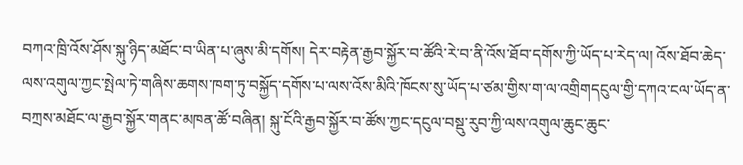བཀའ་ཁྲི་འོས་ཤོས་སྐུ་ཉིད་མཐོང་བ་ཡིན་པ་ཞུས་མི་དགོས། དེར་བརྟེན་རྒྱབ་སྐྱོར་བ་ཚོའི་རེ་བ་ནི་འོས་ཐོབ་དགོས་ཀྱི་ཡོད་པ་རེད་ལ། འོས་ཐོབ་ཆེད་ལས་འགུལ་ཀྱང་སྤེལ་ཏེ་གཞིས་ཆགས་ཁག་ཏུ་བསྐྱོད་དགོས་པ་ལས་འོས་མིའི་ཁོངས་སུ་ཡོད་པ་ཙམ་གྱིས་ག་ལ་འགྲིགདངུལ་གྱི་དཀའ་ངལ་ཡོད་ན་བཀྲས་མཐོང་ལ་རྒྱབ་སྐྱོར་གནང་མཁན་ཚོ་བཞིན། སྐུ་ངོའི་རྒྱབ་སྐྱོར་བ་ཚོས་ཀྱང་དངུལ་བསྡུ་རུབ་ཀྱི་ལས་འགུལ་ཆུང་ཆུང་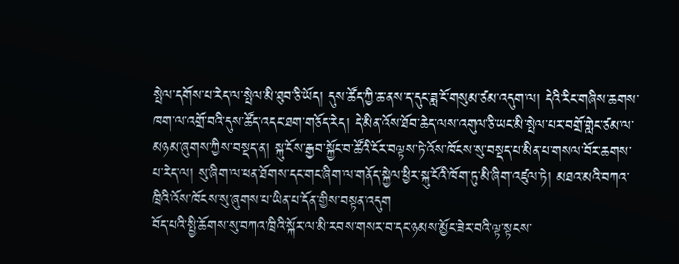སྤེལ་དགོས་པ་རེད་ལ་སྤེལ་མི་ཐུབ་ཅི་ཡོད། དུས་ཚོད་ཀྱི་ཆ་ནས་ད་དུང་ཟླ་ངོ་གསུམ་ཙམ་འདུག་ལ། དེའི་རིང་གཞིས་ཆགས་ཁག་ལ་འགྲོ་བའི་དུས་ཚོད་འདང་ཐག་གཅོད་རེད། དེ་མིན་འོས་ཐོབ་ཆེད་ལས་འགུལ་ཅི་ཡང་མི་སྤེལ་པར་བགྲོ་གླེང་ཙམ་ལ་མཉམ་ཞུགས་ཀྱིས་བསྡད་ན། སྐུ་ངོས་རྒྱབ་སྐྱོང་བ་ཚོའི་ངོར་བལྟས་ཏེ་འོས་ཁོངས་སུ་བསྡད་པ་མིན་པ་གསལ་བོར་ཆགས་པ་རེད་ལ། སུ་ཞིག་ལ་ཕན་ཐོགས་དང་གང་ཞིག་ལ་གནོད་སྐྱེལ་ཕྱིར་སྐུ་ངོའི་ཁོག་ཏུ་མི་ཞིག་འཛུལ་ཏེ། མཐའ་མའི་བཀའ་ཁྲིའི་འོས་ཁོངས་སུ་ཞུགས་པ་ཡིན་པ་དོན་གྱིས་བསྟན་འདུག
བོད་པའི་སྤྱི་ཆོགས་སུ་བཀའ་ཁྲིའི་སྐོར་ལ་མི་རབས་གསར་བ་དང་ཉམས་མྱོང་ཟེར་བའི་ལྟ་སྟངས་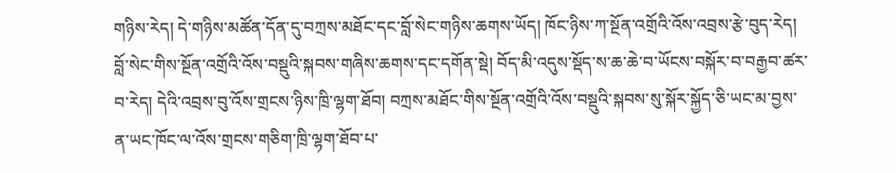གཉིས་རེད། དེ་གཉིས་མཚོན་དོན་དུ་བཀྲས་མཐོང་དང་བློ་སེང་གཉིས་ཆགས་ཡོད། ཁོང་ཉིས་ཀ་སྔོན་འགྲོའི་འོས་འབྲས་རྩེ་བུད་རེད། བློ་སེང་གིས་སྔོན་འགྲོའི་འོས་བསྡུའི་སྐབས་གཞིས་ཆགས་དང་དགོན་སྡེ། བོད་མི་འདུས་སྡོད་ས་ཆ་ཆེ་བ་ཡོངས་བསྐོར་བ་བརྒྱབ་ཚར་བ་རེད། དེའི་འབྲས་བུ་འོས་གྲངས་ཉིས་ཁྲི་ལྷག་ཐོབ། བཀྲས་མཐོང་གིས་སྔོན་འགྲོའི་འོས་བསྡུའི་སྐབས་སུ་སྐོར་སྐྱོད་ཅི་ཡང་མ་བྱས་ན་ཡང་ཁོང་ལ་འོས་གྲངས་གཅིག་ཁྲི་ལྷག་ཐོབ་པ་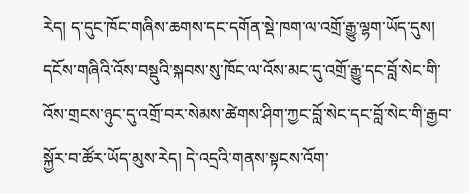རེད། ད་དུང་ཁོང་གཞིས་ཆགས་དང་དགོན་སྡེ་ཁག་ལ་འགྲོ་རྒྱུ་ལྷག་ཡོད་དུས། དངོས་གཞིའི་འོས་བསྡུའི་སྐབས་སུ་ཁོང་ལ་འོས་མང་དུ་འགྲོ་རྒྱུ་དང་བློ་སེང་གི་འོས་གྲངས་ཉུང་དུ་འགྲོ་བར་སེམས་ཚེགས་ཤིག་ཀྱང་བློ་སེང་དང་བློ་སེང་གི་རྒྱབ་སྐྱོར་བ་ཚོར་ཡོད་མུས་རེད། དེ་འདྲའི་གནས་སྟངས་འོག་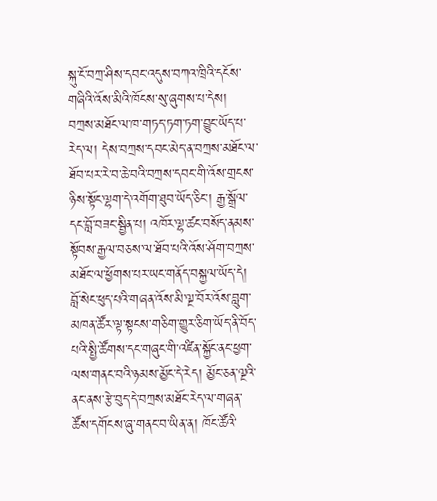སྐུ་ངོ་བཀྲ་ཤིས་དབང་འདུས་བཀའ་ཁྲིའི་དངོས་གཞིའི་འོས་མིའི་ཁོངས་སུ་ཞུགས་པ་དེས། བཀྲས་མཐོང་ལ་ཁ་གཏད་ཏག་ཏག་བྱུང་ཡོད་པ་རེད་ལ། དེས་བཀྲས་དབང་མེད་ན་བཀྲས་མཐོང་ལ་ཐོབ་པར་རེ་བ་ཆེ་བའི་བཀྲས་དབང་གི་འོས་གྲངས་ཉིས་སྟོང་ལྷག་དེ་འགོག་ཐུབ་ཡོད་ཅིང་། རྒྱ་སྒྲོལ་དང་བློ་བཟང་སྦྱིན་པ། འཁོར་ལྷ་ཚང་བསོད་ནམས་སྟོབས་རྒྱལ་བཅས་ལ་ཐོབ་པའི་འོས་ཤོག་བཀྲས་མཐོང་ལ་ཕྱོགས་པར་ཡང་གནོད་བསྐྱལ་ཡོད་དེ། བློ་སེང་ཕུད་པའི་གཞན་འོས་མི་ལྔ་བོར་འོས་བླུག་མཁན་ཚོར་ལྟ་སྟངས་གཅིག་གྱུར་ཅིག་ཡོད་ནི་བོད་པའི་སྤྱི་ཚོགས་དང་གཞུང་གི་འཛིན་སྐྱོང་ནང་ཕྱག་ལས་གནང་བའི་ཉམས་མྱོང་དེ་རེད། མྱོང་ཅན་ལྔའི་ནང་ནས་རྩེ་བུད་དེ་བཀྲས་མཐོང་རེད་ལ་གཞན་ཚོས་དགོངས་ཞུ་གནང་བ་ཡིན་ན། ཁོང་ཚོའི་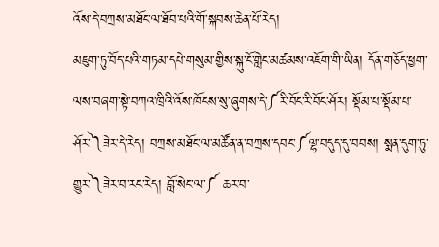འོས་དེ་བཀྲས་མཐོང་ལ་ཐོབ་པའི་གོ་སྐབས་ཆེན་པོ་རེད།
མཇུག་ཏུ་བོད་པའི་གཏམ་དཔེ་གསུམ་གྱིས་སྐུ་ངོ་གླེང་མཚམས་འཇོག་གི་ཡིན། དོན་གཅོད་ཕྱག་ལས་བཞག་སྟེ་བཀའ་ཁྲིའི་འོས་ཁོངས་སུ་ཞུགས་དེ་༼རི་བོང་རི་བོང་ཤོར། སྡོམ་པ་སྡོམ་པ་ཤོར་༽ཟེར་དེ་རེད། བཀྲས་མཐོང་ལ་མཚོན་ན་བཀྲས་དབང་༼ལྷ་བདུད་དུ་བབས། སྨན་དུག་ཏུ་གྱུར་༽ཟེར་བ་རང་རེད། བློ་སེང་ལ་༼ ཆར་བ་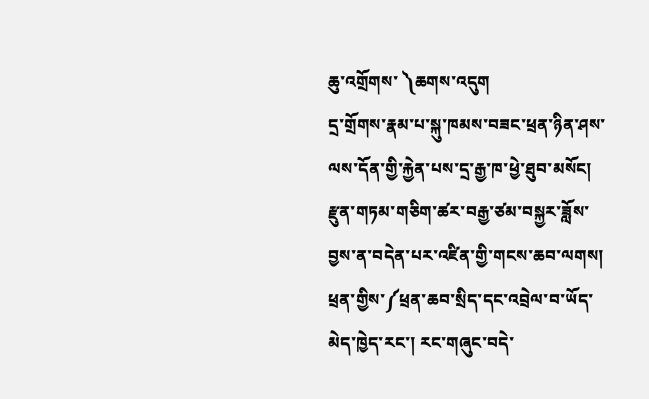ཆུ་འགྲོགས་ ༽ཆགས་འདུག
དྲ་གྲོགས་རྣམ་པ་སྐུ་ཁམས་བཟང་ཕྲན་ཉིན་ཤས་ལས་དོན་གྱི་རྐྱེན་པས་དྲ་རྒྱ་ཁ་ཕྱེ་ཐུབ་མསོང།
རྫུན་གཏམ་གཅིག་ཚར་བརྒྱ་ཙམ་བསྐྱར་ཟློས་བྱས་ན་བདེན་པར་འཛིན་གྱི་གངས་ཆབ་ལགས།
ཕྲན་གྱིས་༼ཕྲན་ཆབ་སྲིད་དང་འབྲེལ་བ་ཡོད་མེད་ཁྱེད་རང་། རང་གཞུང་བདེ་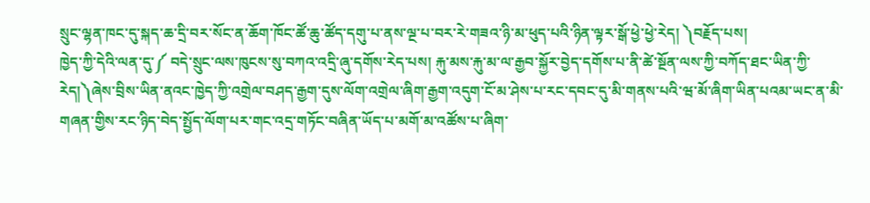སྲུང་ལྷན་ཁང་དུ་སྐད་ཆ་དྲི་བར་སོང་ན་ཆོག་ཁོང་ཚོ་ཆུ་ཚོད་དགུ་པ་ནས་ལྔ་པ་བར་རེ་གཟའ་ཉི་མ་ཕུད་པའི་ཉིན་ལྟར་སྒོ་ཕྱེ་ཕྱེ་རེད། ༽བརྗོད་པས།
ཁྱེད་ཀྱི་དེའི་ལན་དུ་༼ བདེ་སྲུང་ལས་ཁུངས་སུ་བཀའ་འདྲི་ཞུ་དགོས་རེད་པས། རྐུ་མས་རྐུ་མ་ལ་རྒྱབ་སྐྱོར་བྱེད་དགོས་པ་ནི་ཚེ་སྔོན་ལས་ཀྱི་བཀོད་ཐང་ཡིན་ཀྱི་རེད།༽ཞེས་བྲིས་ཡིན་ནའང་ཁྱེད་ཀྱི་འགྲེལ་བཤད་རྒྱག་དུས་ལོག་འགྲེལ་ཞིག་རྒྱག་འདུག་ངོ་མ་ཤེས་པ་རང་དབང་དུ་མི་གནས་པའི་ཝ་མོ་ཞིག་ཡིན་པའམ་ཡང་ན་མི་གཞན་གྱིས་རང་ཉིད་བེད་སྤྱོད་ལོག་པར་གང་འདྲ་གཏོང་བཞིན་ཡོད་པ་མགོ་མ་འཚོས་པ་ཞིག་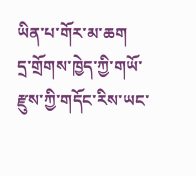ཡིན་པ་གོར་མ་ཆག
དྲ་གྲོགས་ཁྱེད་ཀྱི་གཡོ་རྫུས་ཀྱི་གདོང་རིས་ཡང་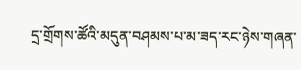དྲ་གྲོགས་ཚོའི་མདུན་བཤམས་པ་མ་ཟད་རང་ཉེས་གཞན་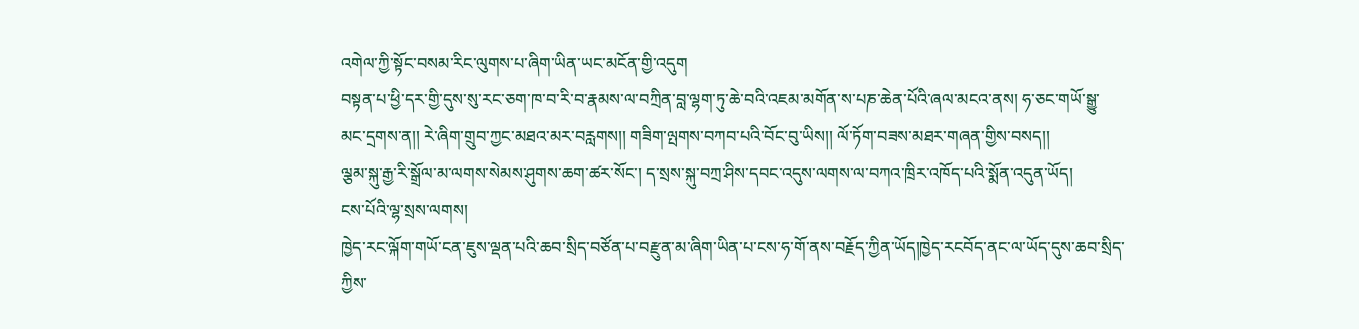འགེལ་ཀྱི་སྟོང་བསམ་རིང་ལུགས་པ་ཞིག་ཡིན་ཡང་མངོན་གྱི་འདུག
བསྟན་པ་ཕྱི་དར་གྱི་དུས་སུ་རང་ཅག་ཁ་བ་རི་བ་རྣམས་ལ་བཀྲིན་བླ་ལྷག་ཏུ་ཆེ་བའི་འཇམ་མགོན་ས་པཎ་ཆེན་པོའི་ཞལ་མངའ་ནས། ཧ་ཅང་གཡོ་སྒྱུ་མང་དྲགས་ན།། རེ་ཞིག་གྲུབ་ཀྱང་མཐའ་མར་བརླགས།། གཟིག་ལྤགས་བཀབ་པའི་བོང་བུ་ཡིས།། ལོ་ཏོག་བཟས་མཐར་གཞན་གྱིས་བསད།།
ལྕམ་སྐུ་རྒྱ་རི་སྒྲོལ་མ་ལགས་སེམས་ཤུགས་ཆག་ཚར་སོང་། ད་སྲས་སྐུ་བཀྲ་ཤིས་དབང་འདུས་ལགས་ལ་བཀའ་ཁྲིར་འཁོད་པའི་སྨོན་འདུན་ཡོད།
ངས་པོའི་ལྷ་སྲས་ལགས།
ཁྱེད་རང་ལྐོག་གཡོ་ངན་ཇུས་ལྡན་པའི་ཆབ་སྲིད་བཙོན་པ་བརྫུན་མ་ཞིག་ཡིན་པ་ངས་ཧ་གོ་ནས་བརྗོད་ཀྱིན་ཡོད།ཁྱེད་རངབོད་ནང་ལ་ཡོད་དུས་ཆབ་སྲིད་ཀྱིས་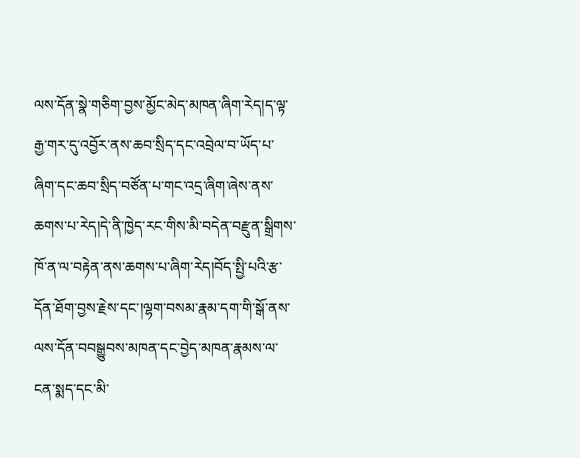ལས་དོན་སྣེ་གཅིག་བྱས་མྱོང་མེད་མཁན་ཞིག་རེད།ད་ལྟ་རྒྱ་གར་དུ་འབྱོར་ནས་ཆབ་སྲིད་དང་འབྲེལ་བ་ཡོད་པ་ཞིག་དང་ཆབ་སྲིད་བཙོན་པ་གང་འདྲ་ཞིག་ཞེས་ནས་ཆགས་པ་རེད།དེ་ནི་ཁྱེད་རང་གིས་མི་བདེན་བརྫུན་སྒྲིགས་ཁོ་ན་ལ་བརྟེན་ནས་ཆགས་པ་ཞིག་རེད།བོད་སྤྱི་པའི་རྩ་དོན་ཐོག་བྱས་རྗེས་དང་།ལྷག་བསམ་རྣམ་དག་གི་སྒོ་ནས་ལས་དོན་བབསྒྱུབས་མཁན་དང་བྱེད་མཁན་རྣམས་ལ་ངན་སྨད་དང་མི་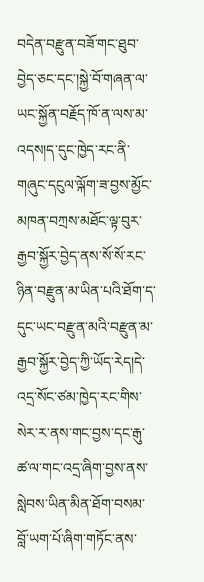བདེན་བརྫུན་བཟོ་གང་ཐུབ་བྱེད་ཅང་དང་།སྐྱེ་བོ་གཞན་ལ་ཡང་སྐྱོན་བརྗོད་ཁོ་ན་ལས་མ་འདས།ད་དུང་ཁྱེད་རང་ནི་གཞུང་དངུལ་ལྐོག་ཟ་བྱས་མྱོང་མཁན་བཀྲས་མཐོང་ལྟ་བུར་རྒྱབ་སྐྱོར་བྱེད་ནས་སོ་སོ་རང་ཉིན་བརྫུན་མ་ཡིན་པའི་ཐོག་ད་དུང་ཡང་བརྫུན་མའི་བརྫུན་མ་རྒྱབ་སྐྱོར་བྱེད་ཀྱི་ཡོད་རེད།དེ་འདྲ་སོང་ཙམ་ཁྱེད་རང་གིས་སེར་ར་ནས་གང་བྱས་དང་རྒུ་ཚ་ལ་གང་འདྲ་ཞིག་བྱས་ནས་སླེབས་ཡིན་མིན་ཐོག་བསམ་བློ་ཡག་པོ་ཞིག་གཏོང་ནས་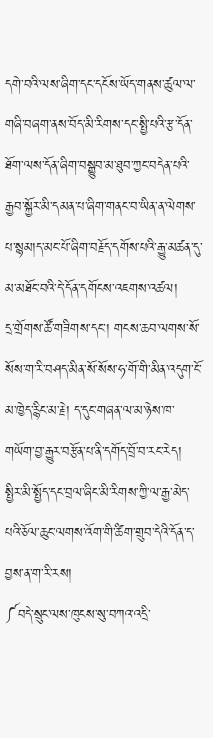དགེ་བའི་ལས་ཞིག་དང་དངོས་ཡོད་གནས་ཚུལ་ལ་གཞི་བཞག་ནས་བོད་མི་རིགས་དང་སྤྱི་པའི་རྩ་དོན་ཐོག་ལས་དོན་ཞིག་བསྒྱུབ་མ་ཐུབ་ཀྱང་བདེན་པའི་རྒྱབ་སྐྱོར་མི་དམན་པ་ཞིག་གནང་བ་ཡིན་ན་ལེགས་པ་སྙམ།ད་མང་པོ་ཞིག་བརྗོད་དགོས་པའི་རྒྱུ་མཚན་དུ་མ་མཐོང་བའི་དེ་དོན་དགོངས་འཇགས་འཚལ།
དྲ་གྲོགས་ཚོ་གཟིགས་དང་། གངས་ཆབ་ལགས་སོ་སོས་ག་རི་བཤད་མིན་སོ་སོས་ཧ་གོ་གི་མིན་འདུག་ངོ་མ་ཁྱེད་རྙིང་མ་རྗེ། ད་དུང་གཞན་ལ་མ་ཉེས་ཁ་གཡོག་བྱ་རྒྱུར་བརྩོན་པ་ནི་དགོད་བྲོ་བ་རང་རེད། སྤྱིར་མི་སྤྱོད་དང་བྲལ་ཞིང་མི་རིགས་ཀྱི་ལ་རྒྱ་མེད་པའི་ཅོལ་ཆུང་ལགས་འོག་གི་ཚིག་གྲུབ་དེའི་དོན་ད་བྱས་ན་ག་རི་རས།
༼བདེ་སྲུང་ལས་ཁུངས་སུ་བཀའ་འདྲི་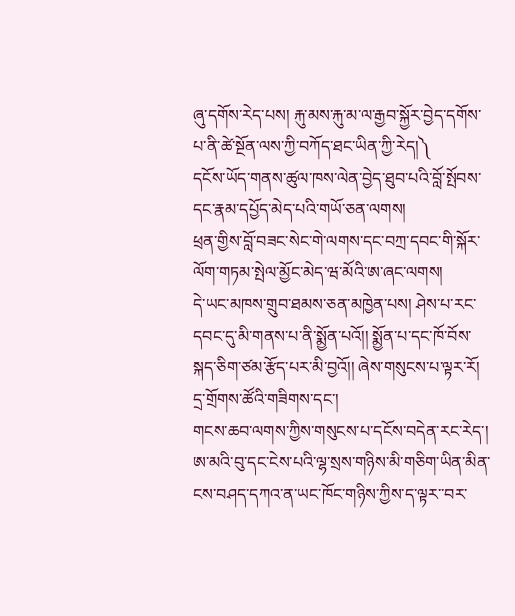ཞུ་དགོས་རེད་པས། རྐུ་མས་རྐུ་མ་ལ་རྒྱབ་སྐྱོར་བྱེད་དགོས་པ་ནི་ཚེ་སྔོན་ལས་ཀྱི་བཀོད་ཐང་ཡིན་ཀྱི་རེད།༽
དངོས་ཡོད་གནས་ཚུལ་ཁས་ལེན་བྱེད་ཐུབ་པའི་བློ་སྤོབས་དང་རྣམ་དཔྱོད་མེད་པའི་གཡོ་ཅན་ལགས།
ཕྲན་གྱིས་བློ་བཟང་སེང་གེ་ལགས་དང་བཀྲ་དབང་གི་སྐོར་ལོག་གཏམ་སྤེལ་མྱོང་མེད་ཝ་མོའི་ཨ་ཞང་ལགས།
དེ་ཡང་མཁས་གྲུབ་ཐམས་ཅན་མཁྱེན་པས། ཤེས་པ་རང་དབང་དུ་མི་གནས་པ་ནི་སྨྱོན་པའོ།། སྨྱོན་པ་དང་ཁོ་བོས་སྐད་ཅིག་ཙམ་རྩོད་པར་མི་བྱའོ།། ཞེས་གསུངས་པ་ལྟར་རོ།
དྲ་གྲོགས་ཚོའི་གཟིགས་དང་།
གངས་ཆབ་ལགས་ཀྱིས་གསུངས་པ་དངོས་བདེན་རང་རེད་། ཨ་མའི་བུ་དང་ངེས་པའི་ལྷ་སྲས་གཉིས་མི་གཅིག་ཡིན་མིན་ངས་བཤད་དཀའ་ན་ཡང་ཁོང་གཉིས་ཀྱིས་ད་ལྟར་་བར་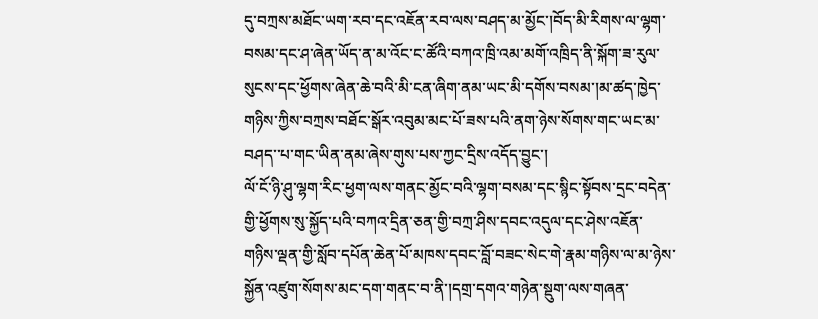དུ་བཀྲས་མཐོང་ཡག་རབ་དང་འཇོན་རབ་ལས་བཤད་མ་མྱོང་།བོད་མི་རིགས་ལ་ལྷག་བསམ་དང་ཤ་ཞེན་ཡོད་ན་མ་འོང་ང་ཚོའི་བཀའ་ཁྲི་འམ་མགོ་འཁྲིད་ནི་སྐོག་ཟ་རུལ་སུངས་དང་ཕྱོགས་ཞེན་ཆེ་བའི་མི་ངན་ཞིག་ནམ་ཡང་མི་དགོས་བསམ་།མ་ཚད་ཁྱེད་གཉིས་ཀྱིས་བཀྲས་བཐོང་སྒོར་འབུམ་མང་པོ་ཟས་པའི་ནག་ཉེས་སོགས་གང་ཡང་མ་བཤད་་པ་གང་ཡིན་ནམ་ཞེས་གུས་པས་ཀྱང་དྲིས་འདོད་བྱུང་།
ལོ་ངོ་ཉི་ཤུ་ལྷག་རིང་ཕྱག་ལས་གནང་མྱོང་བའི་ལྷག་བསམ་དང་སྙིང་སྟོབས་དྲང་བདེན་གྱི་ཕྱོགས་སུ་སྐྱོད་པའི་བཀའ་དྲིན་ཅན་གྱི་བཀྲ་ཤིས་དབང་འདུལ་དང་ཤེས་འཇོན་གཉིས་ལྡན་གྱི་སློབ་དཔོན་ཆེན་པོ་མཁས་དབང་བློ་བཟང་སེང་གེ་རྣམ་གཉིས་ལ་མ་ཉེས་སྐྱོན་འཛུག་སོགས་མང་དག་གནང་བ་ནི་།དགྲ་དགའ་གཉེན་སྡུག་ལས་གཞན་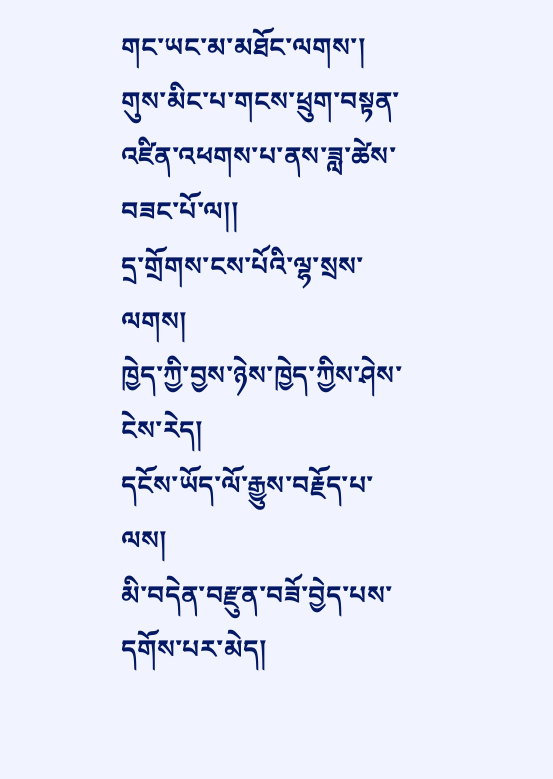གང་ཡང་མ་མཐོང་ལགས་།
གུས་མིང་པ་གངས་ཕྲུག་བསྟན་འཛིན་འཕགས་པ་ནས་ཟླ་ཚེས་བཟང་པོ་ལ།།
དྲ་གྲོགས་ངས་པོའི་ལྷ་སྲས་ལགས།
ཁྱེད་ཀྱི་བྱས་ཉེས་ཁྱེད་ཀྱིས་ཤེས་ངེས་རེད།
དངོས་ཡོད་ལོ་རྒྱུས་བརྗོད་པ་ལས།
མི་བདེན་བརྫུན་བཟོ་བྱེད་པས་དགོས་པར་མེད།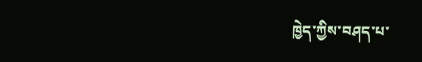ཁྱེད་ཀྱིས་བཤད་པ་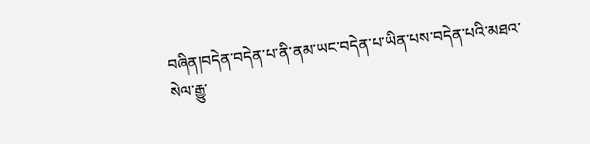བཞིན།བདེན་བདེན་པ་ནི་ནམ་ཡང་བདེན་པ་ཡིན་པས་བདེན་པའི་མཐའ་སེལ་རྒྱུ་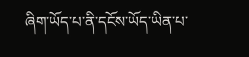ཞིག་ཡོད་པ་ནི་དངོས་ཡོད་ཡིན་པ་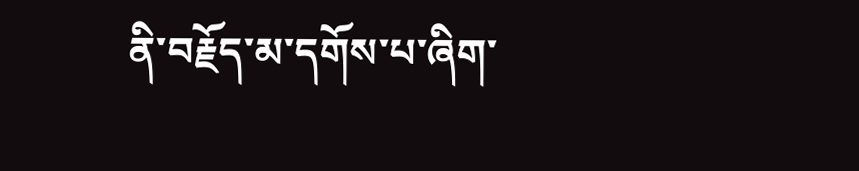ནི་བརྗོད་མ་དགོས་པ་ཞིག་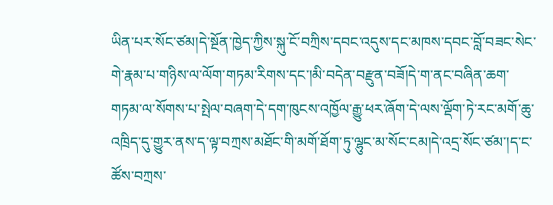ཡིན་པར་སོང་ཙམ།དེ་སྔོན་ཁྱེད་ཀྱིས་སྐུ་ངོ་བཀྲིས་དབང་འདུས་དང་མཁས་དབང་བློ་བཟང་སེང་གེ་རྣམ་པ་གཉིས་ལ་ལོག་གཏམ་རིགས་དང་།མི་བདེན་བརྫུན་བཟོ།དེ་ག་ནང་བཞིན་ཆག་གཏམ་ལ་སོགས་པ་སྤེལ་བཞག་དེ་དག་ཁུངས་འཁྱོལ་རྒྱུ་ཕར་ཞོག་དེ་ལས་ལྡོག་ཏེ་རང་མགོ་ཆུ་འཁྲིད་དུ་གྱུར་ནས་ད་ལྟ་བཀྲས་མཐོང་གི་མགོ་ཐོག་ཏུ་ལྷུང་མ་སོང་ངམ།དེ་འདྲ་སོང་ཙམ་།ད་ང་ཚོས་བཀྲས་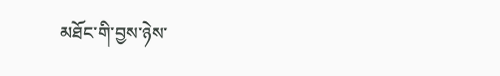མཐོང་གི་བྱས་ཉེས་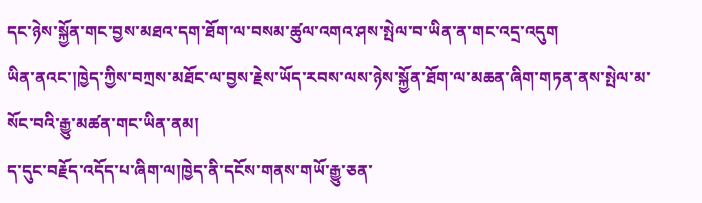དང་ཉེས་སྐྱོན་གང་བྱས་མཐའ་དག་ཐོག་ལ་བསམ་ཚུལ་འགའ་ཤས་སྤེལ་བ་ཡིན་ན་གང་འདྲ་འདུག
ཡིན་ནའང་།ཁྱེད་ཀྱིས་བཀྲས་མཐོང་ལ་བྱས་རྗེས་ཡོད་རབས་ལས་ཉེས་སྐྱོན་ཐོག་ལ་མཆན་ཞིག་གཏན་ནས་སྤེལ་མ་སོང་བའི་རྒྱུ་མཚན་གང་ཡིན་ནམ།
ད་དུང་བརྗོད་འདོད་པ་ཞིག་ལ།ཁྱེད་ནི་དངོས་གནས་གཡོ་རྒྱུ་ཅན་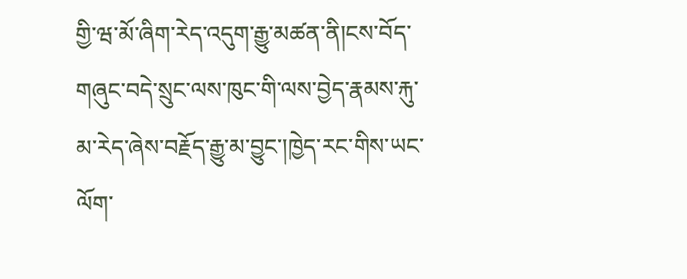གྱི་ཝ་མོ་ཞིག་རེད་འདུག་རྒྱུ་མཚན་ནི།ངས་བོད་གཞུང་བདེ་སྲུང་ལས་ཁུང་གི་ལས་བྱེད་རྣམས་རྐུ་མ་རེད་ཞེས་བརྗོད་རྒྱུ་མ་བྱུང་།ཁྱེད་རང་གིས་ཡང་ལོག་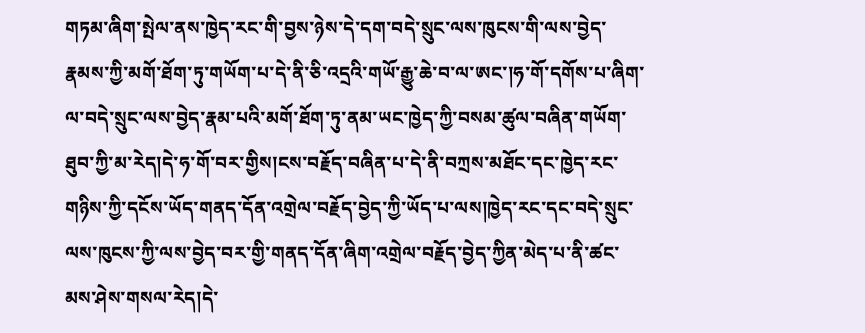གཏམ་ཞིག་སྤེལ་ནས་ཁྱེད་རང་གི་བྱས་ཉེས་དེ་དག་བདེ་སྲུང་ལས་ཁུངས་གི་ལས་བྱེད་རྣམས་ཀྱི་མགོ་ཐོག་ཏུ་གཡོག་པ་དེ་ནི་ཅི་འདྲའི་གཡོ་རྒྱུ་ཆེ་བ་ལ་ཨང་།ཧ་གོ་དགོས་པ་ཞིག་ལ་བདེ་སྲུང་ལས་བྱེད་རྣམ་པའི་མགོ་ཐོག་ཏུ་ནམ་ཡང་ཁྱེད་ཀྱི་བསམ་ཚུལ་བཞིན་གཡོག་ཐུབ་ཀྱི་མ་རེད།དེ་ཧ་གོ་བར་གྱིས།ངས་བརྗོད་བཞིན་པ་དེ་ནི་བཀྲས་མཐོང་དང་ཁྱེད་རང་གཉིས་ཀྱི་དངོས་ཡོད་གནད་དོན་འགྲེལ་བརྗོད་བྱེད་ཀྱི་ཡོད་པ་ལས།ཁྱེད་རང་དང་བདེ་སྲུང་ལས་ཁུངས་ཀྱི་ལས་བྱེད་བར་གྱི་གནད་དོན་ཞིག་འགྲེལ་བརྗོད་བྱེད་ཀྱིན་མེད་པ་ནི་ཚང་མས་ཤེས་གསལ་རེད།དེ་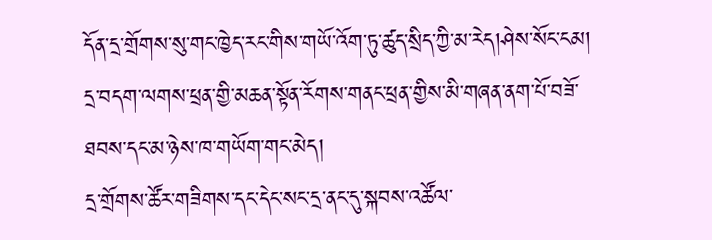དོན་དྲ་གྲོགས་སུ་གང་ཁྱེད་རང་གིས་གཡོ་འོག་ཏུ་ཚུད་སྲིད་ཀྱི་མ་རེད།ཤེས་སོང་ངམ།
དྲ་བདག་ལགས་ཕྲན་གྱི་མཆན་སྟོན་རོགས་གནང་ཕྲན་གྱིས་མི་གཞན་ནག་པོ་བཟོ་ཐབས་དང་མ་ཉེས་ཁ་གཡོག་གང་མེད།
དྲ་གྲོགས་ཚོར་གཟིགས་དང་དེང་སང་དྲ་ནང་དུ་སྐབས་འཚོལ་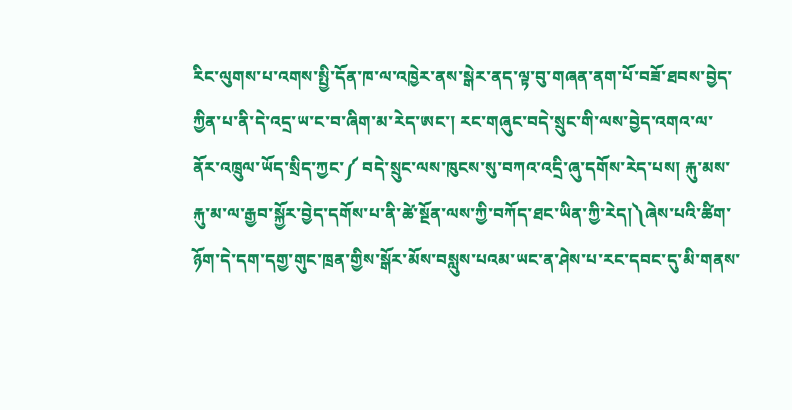རིང་ལུགས་པ་འགས་སྤྱི་དོན་ཁ་ལ་འཁྱེར་ནས་སྒེར་ནད་ལྟ་བུ་གཞན་ནག་པོ་བཟོ་ཐབས་བྱེད་ཀྱིན་པ་ནི་དེ་འདྲ་ཡ་ང་བ་ཞིག་མ་རེད་ཨང་། རང་གཞུང་བདེ་སྲུང་གི་ལས་བྱེད་འགའ་ལ་ནོར་འཁྲུལ་ཡོད་སྲིད་ཀྱང་༼ བདེ་སྲུང་ལས་ཁུངས་སུ་བཀའ་འདྲི་ཞུ་དགོས་རེད་པས། རྐུ་མས་རྐུ་མ་ལ་རྒྱབ་སྐྱོར་བྱེད་དགོས་པ་ནི་ཚེ་སྔོན་ལས་ཀྱི་བཀོད་ཐང་ཡིན་ཀྱི་རེད།༽ཞེས་པའི་ཚིག་ཉོག་དེ་དག་དགྱ་གུང་ཁྲན་གྱིས་སྒོར་མོས་བསླུས་པའམ་ཡང་ན་ཤེས་པ་རང་དབང་དུ་མི་གནས་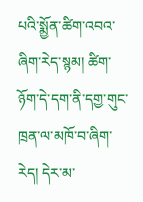པའི་སྨྱོན་ཚིག་འབའ་ཞིག་རེད་སྙམ། ཚིག་ཉོག་དེ་དག་ནི་དགྱ་གུང་ཁྲན་ལ་མཁོ་བ་ཞིག་རེད། དེར་མ་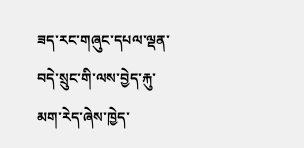ཟད་རང་གཞུང་དཔལ་ལྡན་བདེ་སྲུང་གི་ལས་བྱེད་རྐུ་མག་རེད་ཞེས་ཁྱེད་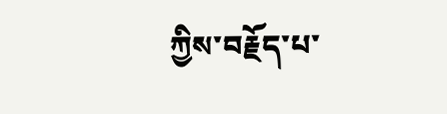ཀྱིས་བརྗོད་པ་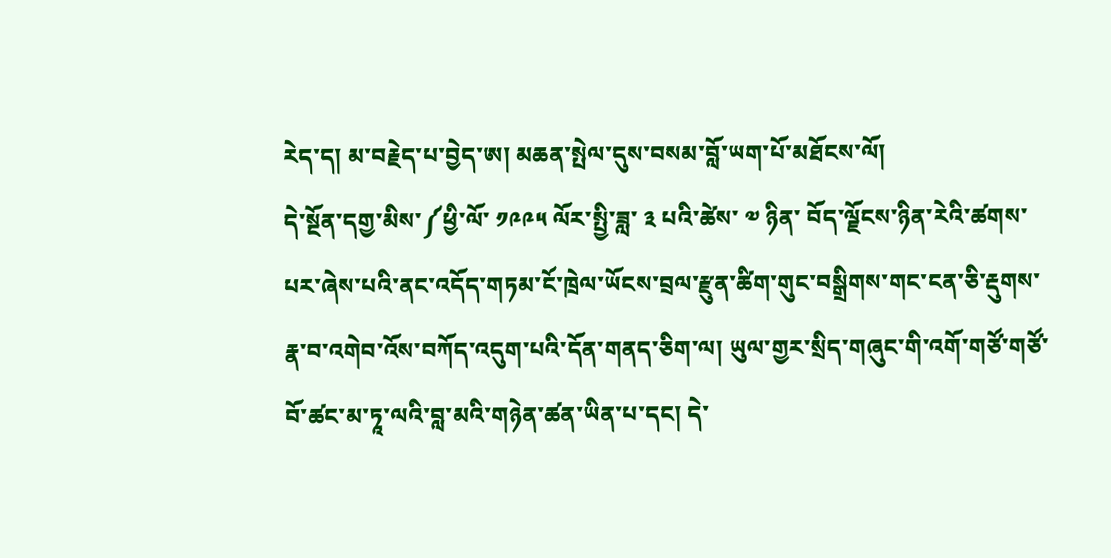རེད་ད། མ་བརྗེད་པ་བྱེད་ཨ། མཆན་སྤེལ་དུས་བསམ་བློ་ཡག་པོ་མཐོངས་ལོ།
དེ་སྔོན་དགྱ་མིས་༼ཕྱི་ལོ་ ༡༩༩༥ ལོར་སྤྱི་ཟླ་ ༣ པའི་ཚེས་ ༧ ཉིན་ བོད་ལྗོངས་ཉིན་རེའི་ཚགས་པར་ཞེས་པའི་ནང་འདོད་གཏམ་ངོ་ཁྲེལ་ཡོངས་བྲལ་རྫུན་ཚིག་གུང་བསྒྲིགས་གང་ངན་ཅི་རྡུགས་རྣ་བ་འགེབ་འོས་བཀོད་འདུག་པའི་དོན་གནད་ཅིག་ལ། ཡུལ་གྱར་སྲིད་གཞུང་གི་འགོ་གཙོ་གཙོ་བོ་ཚང་མ་ཏཱ་ལའི་བླ་མའི་གཉེན་ཚན་ཡིན་པ་དང། དེ་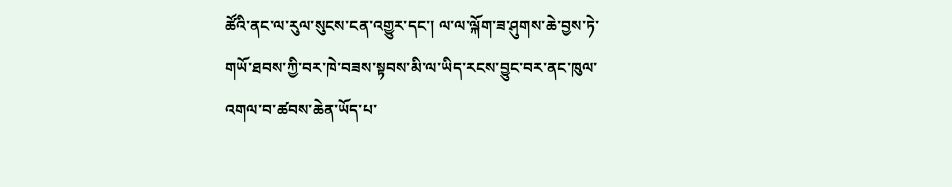ཚོའི་ནང་ལ་རུལ་སུངས་ངན་འགྱུར་དང་། ལ་ལ་ལྐོག་ཟ་ཤུགས་ཆེ་བྱས་ཏེ་གཡོ་ཐབས་ཀྱི་བར་ཁེ་བཟས་སྟབས་མི་ལ་ཡིད་རངས་བྱུང་བར་ནང་ཁུལ་འགལ་བ་ཚབས་ཆེན་ཡོད་པ་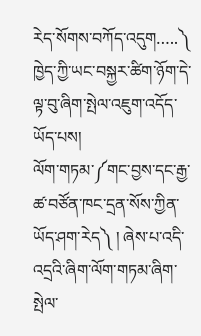རེད་སོགས་བཀོད་འདུག…..༽ ཁྱེད་ཀྱི་ཡང་བསྐྱར་ཚིག་ཉོག་དེ་ལྟ་བུ་ཞིག་སྤེལ་འཇུག་འདོད་ཡོད་པས།
ལོག་གཏམ་༼གང་བྱས་དང་རྒྱ་ཚ་བཙོན་ཁང་དྲན་སོས་ཀྱིན་ཡོད་ཤག་རེད༽ ། ཞེས་པ་འདི་འདྲའི་ཞིག་ལོག་གཏམ་ཞིག་སྤེལ་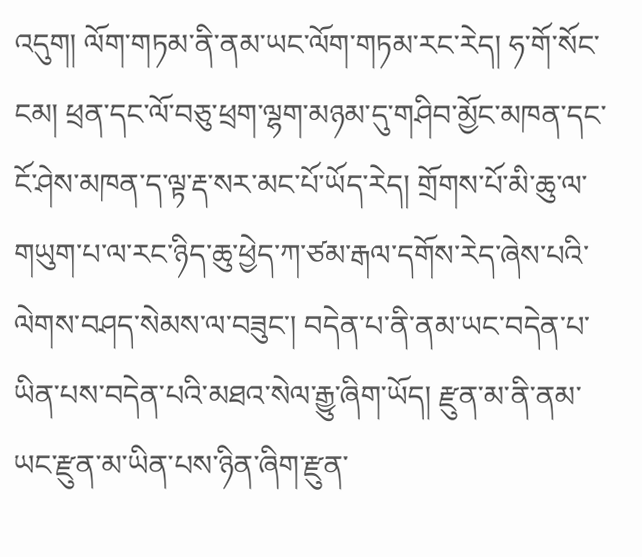འདུག། ལོག་གཏམ་ནི་ནམ་ཡང་ལོག་གཏམ་རང་རེད། ཧ་གོ་སོང་ངམ། ཕྲན་དང་ལོ་བཅུ་ཕྲག་ལྷག་མཉམ་དུ་གཤིབ་མྱོང་མཁན་དང་ངོ་ཤེས་མཁན་ད་ལྟ་རྡ་སར་མང་པོ་ཡོད་རེད། གྲོགས་པོ་མི་ཆུ་ལ་གཡུག་པ་ལ་རང་ཉིད་ཆུ་ཕྱེད་ཀ་ཙམ་རྒལ་དགོས་རེད་ཞེས་པའི་ལེགས་བཤད་སེམས་ལ་བཟུང་། བདེན་པ་ནི་ནམ་ཡང་བདེན་པ་ཡིན་པས་བདེན་པའི་མཐའ་སེལ་རྒྱུ་ཞིག་ཡོད། རྫུན་མ་ནི་ནམ་ཡང་རྫུན་མ་ཡིན་པས་ཉིན་ཞིག་རྫུན་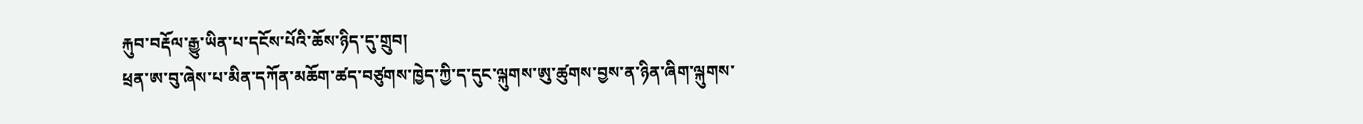རྐུབ་བརྡོལ་རྒྱུ་ཡིན་པ་དངོས་པོའི་ཆོས་ཉིད་དུ་གྲུབ།
ཕྲན་ཨ་བུ་ཞེས་པ་མིན་དཀོན་མཆོག་ཚད་བཙུགས་ཁྱེད་ཀྱི་ད་དུང་ལྐུགས་ཨུ་ཚུགས་བྱས་ན་ཉིན་ཞིག་ལྐུགས་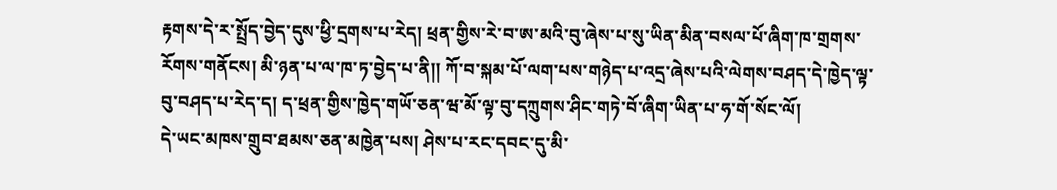རྟགས་དེ་ར་སྤྲོད་བྱེད་དུས་ཕྱི་དྲགས་པ་རེད། ཕྲན་གྱིས་རེ་བ་ཨ་མའི་བུ་ཞེས་པ་སུ་ཡིན་མིན་བསལ་པོ་ཞིག་ཁ་གྲགས་རོགས་གནོངས། མི་ཉན་པ་ལ་ཁ་ཏ་བྱེད་པ་ནི།། ཀོ་བ་སྐམ་པོ་ལག་པས་གཉེད་པ་འདྲ་ཞེས་པའི་ལེགས་བཤད་དེ་ཁྱེད་ལྟ་བུ་བཤད་པ་རེད་ད། ད་ཕྲན་གྱིས་ཁྱེད་གཡོ་ཅན་ཝ་མོ་ལྟ་བུ་དཀྲུགས་ཤིང་གཏེ་བོ་ཞིག་ཡིན་པ་ཧ་གོ་སོང་ལོ།
དེ་ཡང་མཁས་གྲུབ་ཐམས་ཅན་མཁྱེན་པས། ཤེས་པ་རང་དབང་དུ་མི་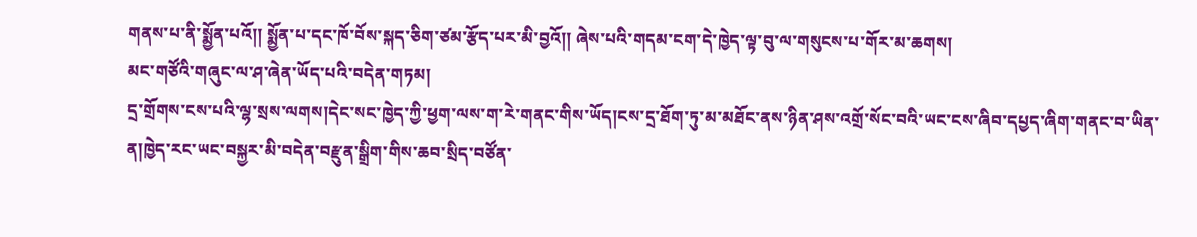གནས་པ་ནི་སྨྱོན་པའོ།། སྨྱོན་པ་དང་ཁོ་བོས་སྐད་ཅིག་ཙམ་རྩོད་པར་མི་བྱའོ།། ཞེས་པའི་གདམ་ངག་དེ་ཁྱེད་ལྟ་བུ་ལ་གསུངས་པ་གོར་མ་ཆགས།
མང་གཙོའི་གཞུང་ལ་ཤ་ཞེན་ཡོད་པའི་བདེན་གཏམ།
དྲ་གྲོགས་ངས་པའི་ལྷ་སྲས་ལགས།དེང་སང་ཁྱེད་ཀྱི་ཕྱག་ལས་ག་རེ་གནང་གིས་ཡོད།ངས་དྲ་ཐོག་ཏུ་མ་མཐོང་ནས་ཉིན་ཤས་འགྲོ་སོང་བའི་ཡང་ངས་ཞིབ་དཔྱད་ཞིག་གནང་བ་ཡིན་ན།ཁྱེད་རང་ཡང་བསྐྱར་མི་བདེན་བརྫུན་སྒྲིག་གིས་ཆབ་སྲིད་བཙོན་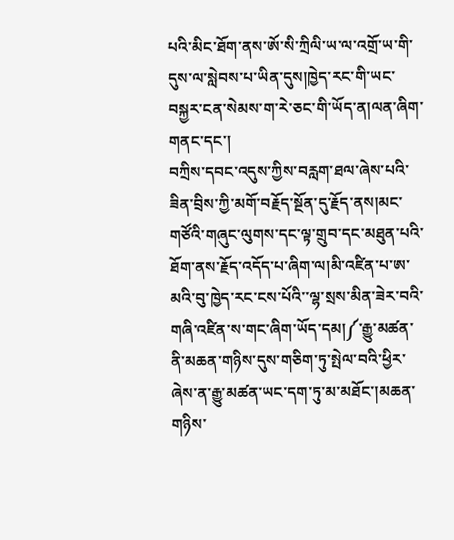པའི་མིང་ཐོག་ནས་ཨོ་སི་ཀྲིལི་ཡ་ལ་འགྲོ་ཡ་གི་དུས་ལ་སླེབས་པ་ཡིན་དུས།ཁྱེད་རང་གི་ཡང་བསྐྱར་ངན་སེམས་ག་རེ་ཅང་གི་ཡོད་ན།ལན་ཞིག་གནང་དང་།
བཀྲིས་དབང་འདུས་ཀྱིས་བརླག་ཐལ་ཞེས་པའི་ཟིན་བྲིས་ཀྱི་མགོ་བརྗོད་སྔོན་དུ་རྗོད་ནས།མང་གཙོའི་གཞུང་ལུགས་དང་ལྟ་གྲུབ་དང་མཐུན་པའི་ཐོག་ནས་རྗོད་འདོད་པ་ཞིག་ལ།མི་འཛིན་པ་ཨ་མའི་བུ་ཁྱེད་རང་ངས་པོའི་་ལྷ་སྲས་མིན་ཟེར་བའི་གཞི་འཛིན་ས་གང་ཞིག་ཡོད་དམ།༼་རྒྱུ་མཚན་ནི་མཆན་གཉིས་དུས་གཅིག་ཏུ་སྤེལ་བའི་ཕྱིར་ཞེས་ན་རྒྱུ་མཚན་ཡང་དག་ཏུ་མ་མཐོང་།མཆན་གཉིས་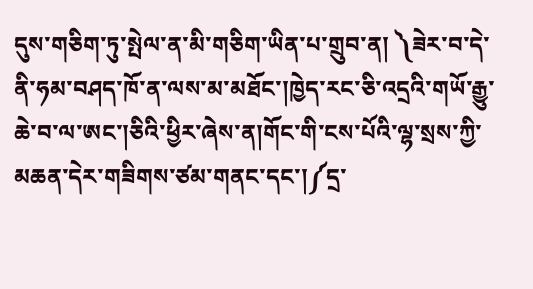དུས་གཅིག་ཏུ་སྤེལ་ན་མི་གཅིག་ཡིན་པ་གྲུབ་ན། ༽ཟེར་བ་དེ་ནི་ཧམ་བཤད་ཁོ་ན་ལས་མ་མཐོང་།ཁྱེད་རང་ཅི་འདྲའི་གཡོ་རྒྱུ་ཆེ་བ་ལ་ཨང་།ཅིའི་ཕྱིར་ཞེས་ན།གོང་གི་ངས་པོའི་ལྷ་སྲས་ཀྱི་མཆན་དེར་གཟིགས་ཙམ་གནང་དང་།༼དྲ་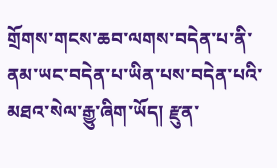གྲོགས་གངས་ཆབ་ལགས་བདེན་པ་ནི་ནམ་ཡང་བདེན་པ་ཡིན་པས་བདེན་པའི་མཐའ་སེལ་རྒྱུ་ཞིག་ཡོད། རྫུན་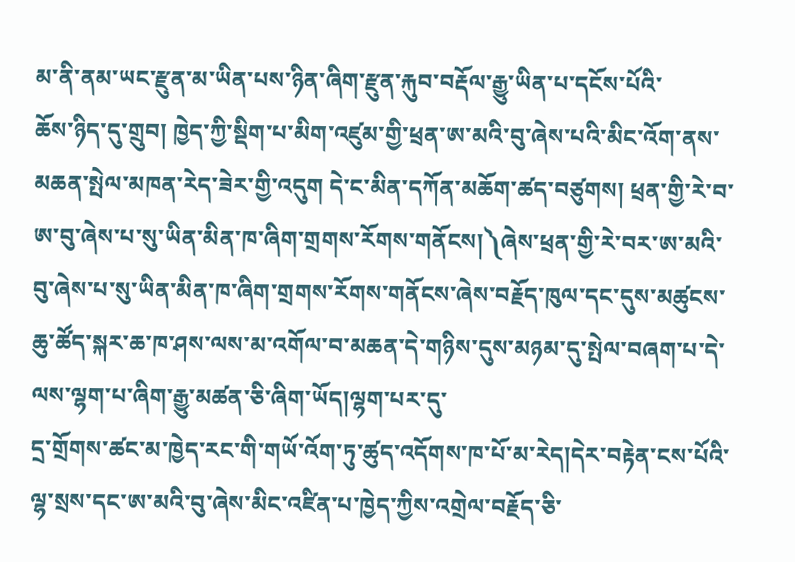མ་ནི་ནམ་ཡང་རྫུན་མ་ཡིན་པས་ཉིན་ཞིག་རྫུན་རྐུབ་བརྡོལ་རྒྱུ་ཡིན་པ་དངོས་པོའི་
ཆོས་ཉིད་དུ་གྲུབ། ཁྱེད་ཀྱི་སྡིག་པ་མིག་འཛུམ་གྱི་ཕྲན་ཨ་མའི་བུ་ཞེས་པའི་མིང་འོག་ནས་མཆན་སྤེལ་མཁན་རེད་ཟེར་གྱི་འདུག དེ་ང་མིན་དཀོན་མཆོག་ཚད་བཙུགས། ཕྲན་གྱི་རེ་བ་ཨ་བུ་ཞེས་པ་སུ་ཡིན་མིན་ཁ་ཞིག་གྲགས་རོགས་གནོངས།༽ཞེས་ཕྲན་གྱི་རེ་བར་ཨ་མའི་བུ་ཞེས་པ་སུ་ཡིན་མིན་ཁ་ཞིག་གྲགས་རོགས་གནོངས་ཞེས་བརྗོད་ཁུལ་དང་དུས་མཚུངས་ཆུ་ཚོད་སྐར་ཆ་ཁ་ཤས་ལས་མ་འགོལ་བ་མཆན་དེ་གཉིས་དུས་མཉམ་དུ་སྤེལ་བཞག་པ་དེ་ལས་ལྷག་པ་ཞིག་རྒྱུ་མཚན་ཅི་ཞིག་ཡོད།ལྷག་པར་དུ་
དྲ་གྲོགས་ཚང་མ་ཁྱེད་རང་གི་གཡོ་འོག་ཏུ་ཚུད་འདོགས་ཁ་པོ་མ་རེད།དེར་བརྟེན་ངས་པོའི་ལྷ་སྲས་དང་ཨ་མའི་བུ་ཞེས་མིང་འཛིན་པ་ཁྱེད་ཀྱིས་འགྲེལ་བརྗོད་ཅི་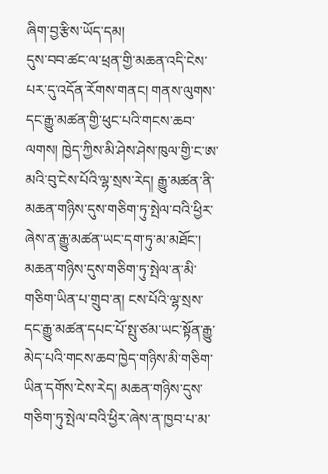ཞིག་བྱ་རྩིས་ཡོད་དམ།
དུས་བབ་ཚང་ལ་ཕྲན་གྱི་མཆན་འདི་ངེས་པར་དུ་འདོན་རོགས་གནང། གནས་ལུགས་དང་རྒྱུ་མཚན་གྱི་ཕུང་པའི་གངས་ཆབ་ལགས། ཁྱེད་ཀྱིས་མི་ཤེས་ཤེས་ཁུལ་གྱི་ང་ཨ་མའི་བུ་ངེས་པོའི་ལྷ་སྲས་རེད། རྒྱུ་མཚན་ནི་མཆན་གཉིས་དུས་གཅིག་ཏུ་སྤེལ་བའི་ཕྱིར་ཞེས་ན་རྒྱུ་མཚན་ཡང་དག་ཏུ་མ་མཐོང་། མཆན་གཉིས་དུས་གཅིག་ཏུ་སྤེལ་ན་མི་གཅིག་ཡིན་པ་གྲུབ་ན། ངས་པོའི་ལྷ་སྲས་དང་རྒྱུ་མཚན་དཔང་པོ་སྤུ་ཙམ་ཡང་སྟོན་རྒྱུ་མེད་པའི་གངས་ཆབ་ཁྱེད་གཉིས་མི་གཅིག་ཡིན་དགོས་ངེས་རེད། མཆན་གཉིས་དུས་གཅིག་ཏུ་སྤེལ་བའི་ཕྱིར་ཞེས་ན་ཁྱབ་པ་མ་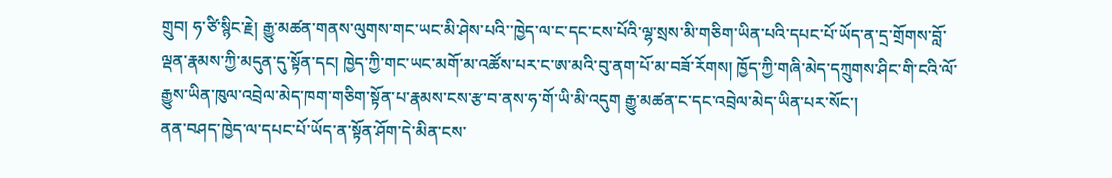གྲུབ། ཧ་ཙི་སྙིང་རྗེ། རྒྱུ་མཚན་གནས་ལུགས་གང་ཡང་མི་ཤེས་པའི་་ཁྱེད་ལ་ང་དང་ངས་པོའི་ལྷ་སྲས་མི་གཅིག་ཡིན་པའི་དཔང་པོ་ཡོད་ན་དྲ་གྲོགས་བློ་ལྡན་རྣམས་ཀྱི་མདུན་དུ་སྟོན་དང། ཁྱེད་ཀྱི་གང་ཡང་མགོ་མ་འཚོས་པར་ང་ཨ་མའི་བུ་ནག་པོ་མ་བཟོ་རོགས། ཁྱོད་ཀྱི་གཞི་མེད་དཀྲུགས་ཤིང་གི་ངའི་ལོ་རྒྱུས་ཡིན་ཁུལ་འབྲེལ་མེད་ཁག་གཅིག་སྟོན་པ་རྣམས་ངས་རྩ་བ་ནས་ཧ་གོ་ཡི་མི་འདུག རྒྱུ་མཚན་ང་དང་འབྲེལ་མེད་ཡིན་པར་སོང་།
ནན་བཤད་ཁྱེད་ལ་དཔང་པོ་ཡོད་ན་སྟོན་ཤོག་དེ་མིན་ངས་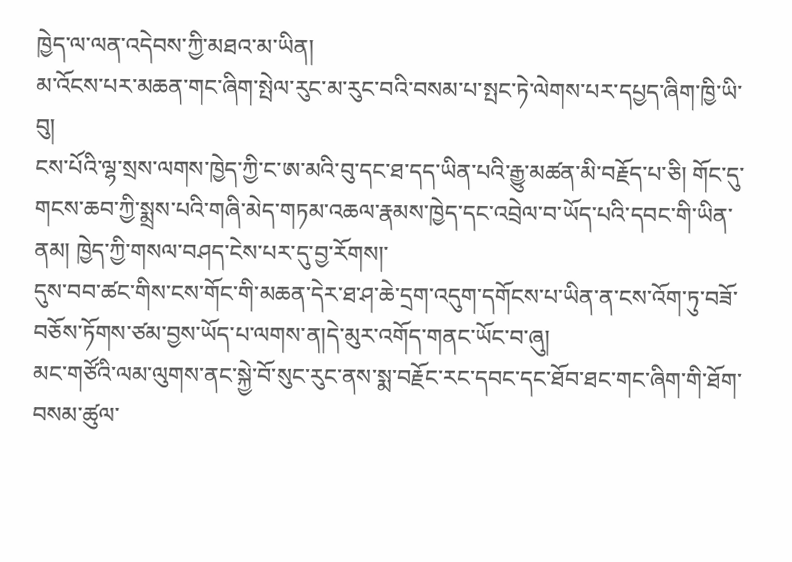ཁྱེད་ལ་ལན་འདེབས་ཀྱི་མཐའ་མ་ཡིན།
མ་འོངས་པར་མཆན་གང་ཞིག་སྤེལ་རུང་མ་རུང་བའི་བསམ་པ་སྤང་ཏེ་ལེགས་པར་དཔྱད་ཞིག་ཁྱི་ཡི་བུ།
ངས་པོའི་ལྷ་སྲས་ལགས་ཁྱེད་ཀྱི་ང་ཨ་མའི་བུ་དང་ཐ་དད་ཡིན་པའི་རྒྱུ་མཚན་མི་བརྗོད་པ་ཅི། གོང་དུ་གངས་ཆབ་ཀྱི་སྨྲས་པའི་གཞི་མེད་གཏམ་འཆལ་རྣམས་ཁྱེད་དང་འབྲེལ་བ་ཡོད་པའི་དབང་གི་ཡིན་ནམ། ཁྱེད་ཀྱི་གསལ་བཤད་ངེས་པར་དུ་བྱ་རོགས།་
དུས་བབ་ཚང་གིས་ངས་གོང་གི་མཆན་དེར་ཐ་ཤ་ཆེ་དྲག་འདུག་དགོངས་པ་ཡིན་ན་ངས་འོག་ཏུ་བཟོ་བཅོས་ཏོགས་ཙམ་བྱས་ཡོད་པ་ལགས་ན།དེ་མུར་འགོད་གནང་ཡོང་བ་ཞུ།
མང་གཙོའི་ལམ་ལུགས་ནང་སྐྱེ་བོ་སུང་རུང་ནས་སྨ་བརྗོང་རང་དབང་དང་ཐོབ་ཐང་གང་ཞིག་གི་ཐོག་བསམ་ཚུལ་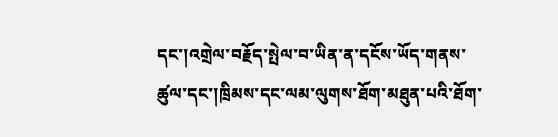དང་།འགྲེལ་བརྗོད་སྤེལ་བ་ཡིན་ན་དངོས་ཡོད་གནས་ཚུལ་དང་།ཁྲིམས་དང་ལམ་ལུགས་ཐོག་མཐུན་པའི་ཐོག་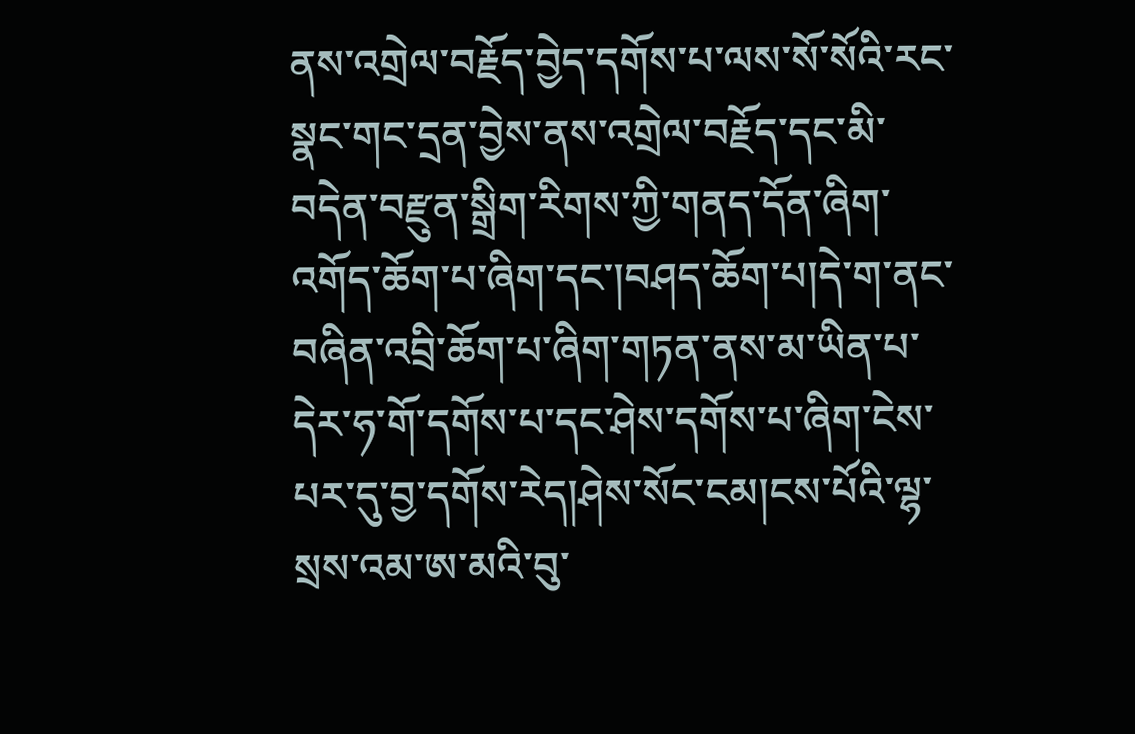ནས་འགྲེལ་བརྗོད་བྱེད་དགོས་པ་ལས་སོ་སོའི་རང་སྣང་གང་དྲན་བྱེས་ནས་འགྲེལ་བརྗོད་དང་མི་བདེན་བརྫུན་སྒྲིག་རིགས་ཀྱི་གནད་དོན་ཞིག་འགོད་ཆོག་པ་ཞིག་དང་།བཤད་ཆོག་པ།དེ་ག་ནང་བཞིན་འབྲི་ཆོག་པ་ཞིག་གཏན་ནས་མ་ཡིན་པ་དེར་ཧ་གོ་དགོས་པ་དང་ཤེས་དགོས་པ་ཞིག་ངེས་པར་དུ་བྱ་དགོས་རེད།ཤེས་སོང་ངམ།ངས་པོའི་ལྷ་སྲས་འམ་ཨ་མའི་བུ་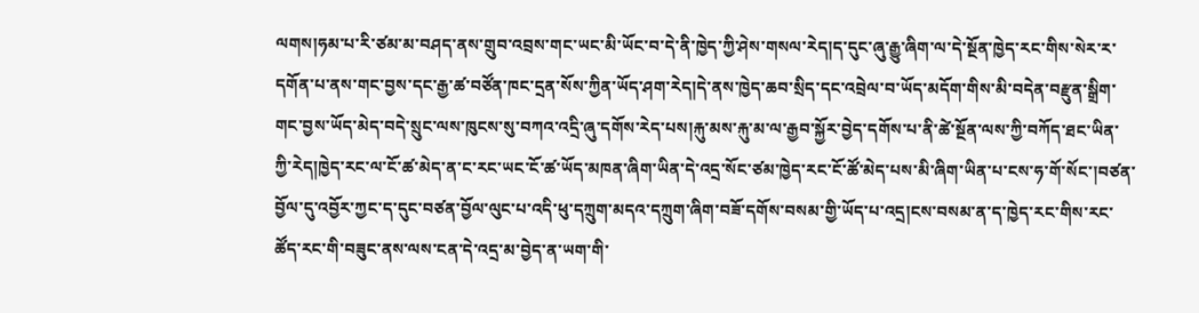ལགས།ཧམ་པ་རི་ཙམ་མ་བཤད་ནས་གྲུབ་འབྲས་གང་ཡང་མི་ཡོང་བ་དེ་ནི་ཁྱེད་ཀྱི་ཤེས་གསལ་རེད།ད་དུང་ཞུ་རྒྱུ་ཞིག་ལ་དེ་སྔོན་ཁྱེད་རང་གིས་སེར་ར་དགོན་པ་ནས་གང་བྱས་དང་རྒྱ་ཚ་བཙོན་ཁང་དྲན་སོས་ཀྱིན་ཡོད་ཤག་རེད།དེ་ནས་ཁྱེད་ཆབ་སྲིད་དང་འབྲེལ་བ་ཡོད་མདོག་གིས་མི་བདེན་བརྫུན་སྒྲིག་གང་བྱས་ཡོད་མེད་བདེ་སྲུང་ལས་ཁུངས་སུ་བཀའ་འདྲི་ཞུ་དགོས་རེད་པས།རྐུ་མས་རྐུ་མ་ལ་རྒྱབ་སྐྱོར་བྱེད་དགོས་པ་ནི་ཚེ་སྔོན་ལས་ཀྱི་བཀོད་ཐང་ཡིན་ཀྱི་རེད།ཁྱེད་རང་ལ་ངོ་ཚ་མེད་ན་ང་རང་ཡང་ངོ་ཚ་ཡོད་མཁན་ཞིག་ཡིན་དེ་འདྲ་སོང་ཙམ་ཁྱེད་རང་ངོ་ཚོ་མེད་པས་མི་ཞིག་ཡིན་པ་ངས་ཧ་གོ་སོང་།བཙན་བྱོལ་དུ་འབྱོར་ཀྱང་ད་དུང་བཙན་བྱོལ་ལུང་པ་འདི་ཕུ་དཀྲུག་མདའ་དཀྲུག་ཞིག་བཟོ་དགོས་བསམ་གྱི་ཡོད་པ་འདྲ།ངས་བསམ་ན་ད་ཁྱེད་རང་གིས་རང་ཚོད་རང་གི་བཟུང་ནས་ལས་ངན་དེ་འདྲ་མ་བྱེད་ན་ཡག་གི་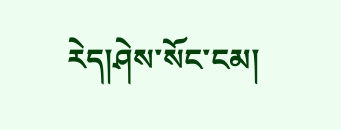རེད།ཤེས་སོང་ངམ།